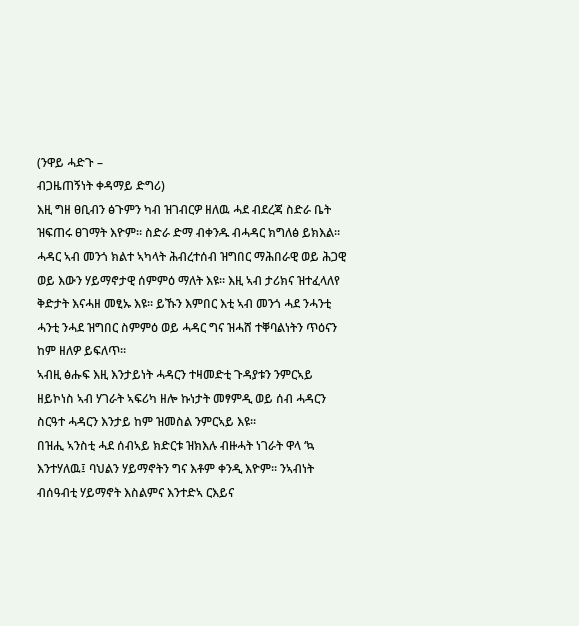(ንዋይ ሓድጉ –
ብጋዜጠኝነት ቀዳማይ ድግሪ)
እዚ ግዘ ፀቢብን ፅጉምን ካብ ዝገብርዎ ዘለዉ ሓደ ብደረጃ ስድራ ቤት ዝፍጠሩ ፀገማት እዮም። ስድራ ድማ ብቀንዱ ብሓዳር ክግለፅ ይክእል። ሓዳር ኣብ መንጎ ክልተ ኣካላት ሕብረተሰብ ዝግበር ማሕበራዊ ወይ ሕጋዊ ወይ እውን ሃይማኖታዊ ሰምምዕ ማለት እዩ። እዚ ኣብ ታሪክና ዝተፈላለየ ቅድታት እናሓዘ መፂኡ እዩ። ይኹን እምበር እቲ ኣብ መንጎ ሓደ ንሓንቲ ሓንቲ ንሓደ ዝግበር ስምምዕ ወይ ሓዳር ግና ዝሓሸ ተቐባልነትን ጥዕናን ከም ዘለዎ ይፍለጥ።
ኣብዚ ፅሑፍ እዚ እንታይነት ሓዳርን ተዛመድቲ ጉዳያቱን ንምርኣይ ዘይኮነስ ኣብ ሃገራት ኣፍሪካ ዘሎ ኩነታት መፃምዲ ወይ ሰብ ሓዳርን ስርዓተ ሓዳርን እንታይ ከም ዝመስል ንምርኣይ እዩ።
በዝሒ ኣንስቲ ሓደ ሰብኣይ ክድርቱ ዝክእሉ ብዙሓት ነገራት ዋላ ‘ኳ እንተሃለዉ፤ ባህልን ሃይማኖትን ግና እቶም ቀንዲ እዮም። ንኣብነት ብሰዓብቲ ሃይማኖት እስልምና እንተድኣ ርእይና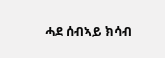ሓደ ሰብኣይ ክሳብ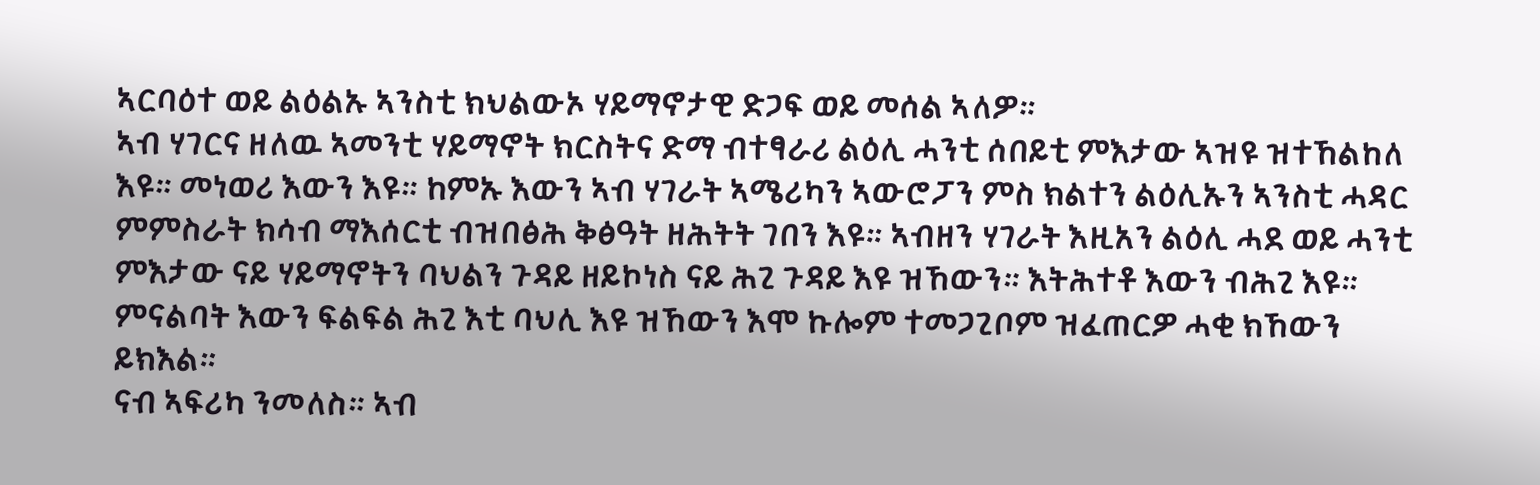ኣርባዕተ ወይ ልዕልኡ ኣንስቲ ክህልውኦ ሃይማኖታዊ ድጋፍ ወይ መሰል ኣለዎ።
ኣብ ሃገርና ዘለዉ ኣመንቲ ሃይማኖት ክርስትና ድማ ብተፃራሪ ልዕሊ ሓንቲ ሰበይቲ ምእታው ኣዝዩ ዝተኸልከለ እዩ። መነወሪ እውን እዩ። ከምኡ እውን ኣብ ሃገራት ኣሜሪካን ኣውሮፓን ምስ ክልተን ልዕሊኡን ኣንስቲ ሓዳር ምምስራት ክሳብ ማእሰርቲ ብዝበፅሕ ቅፅዓት ዘሕትት ገበን እዩ። ኣብዘን ሃገራት እዚአን ልዕሊ ሓደ ወይ ሓንቲ ምእታው ናይ ሃይማኖትን ባህልን ጉዳይ ዘይኮነስ ናይ ሕጊ ጉዳይ እዩ ዝኸውን። እትሕተቶ እውን ብሕጊ እዩ። ምናልባት እውን ፍልፍል ሕጊ እቲ ባህሊ እዩ ዝኸውን እሞ ኩሎም ተመጋጊቦም ዝፈጠርዎ ሓቂ ክኸውን ይክእል።
ናብ ኣፍሪካ ንመለስ። ኣብ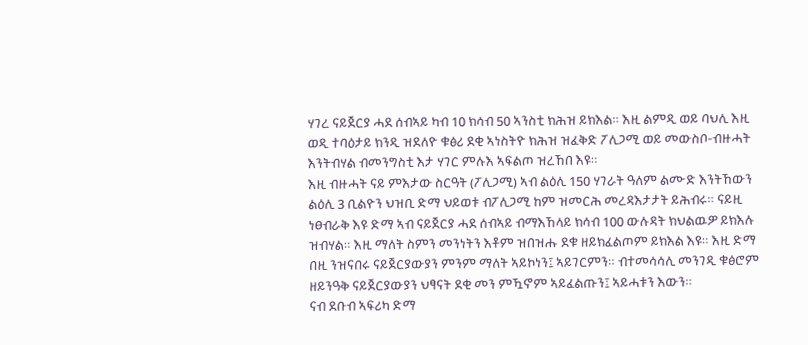ሃገረ ናይጀርያ ሓደ ሰብኣይ ካብ 10 ክሳብ 50 ኣንስቲ ክሕዝ ይክእል። እዚ ልምዲ ወይ ባህሊ እዚ ወዲ ተባዕታይ ክንዲ ዝደለዮ ቁፅሪ ደቂ ኣነስትዮ ክሕዝ ዝፈቅድ ፖሊጋሚ ወይ መውስቦ-ብዙሓት እንትብሃል ብመንግስቲ እታ ሃገር ምሉእ ኣፍልጦ ዝረኸበ እዩ።
እዚ ብዙሓት ናይ ምእታው ስርዓት (ፖሊጋሚ) ኣብ ልዕሊ 150 ሃገራት ዓለም ልሙድ እንትኸውን ልዕሊ 3 ቢልዮን ህዝቢ ድማ ህይወቱ ብፖሊጋሚ ከም ዝመርሕ መረዳእታታት ይሕብሩ። ናይዚ ነፀብራቅ እዩ ድማ ኣብ ናይጀርያ ሓደ ሰብኣይ ብማእኸላይ ክሳብ 100 ውሉዳት ክህልዉዎ ይክእሉ ዝብሃል። እዚ ማለት ስምን መንነትን እቶም ዝበዝሑ ደቁ ዘይክፈልጦም ይክእል እዩ። እዚ ድማ በዚ ንዝናበሩ ናይጀርያውያን ምንም ማለት ኣይኮነን፤ ኣይገርምን። ብተመሳሳሊ መንገዲ ቁፅሮም ዘይንዓቅ ናይጀርያውያን ህፃናት ደቂ መን ምዃኖም ኣይፈልጡን፤ ኣይሓቱን እውን።
ናብ ደቡብ ኣፍሪካ ድማ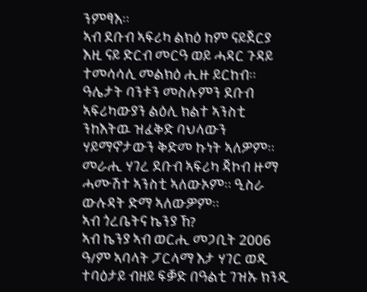ንምፃእ።
ኣብ ደቡብ ኣፍሪካ ልክዕ ከም ናይጀርያ እዚ ናይ ድርብ መርዓ ወይ ሓዳር ጉዳይ ተመሳሳሊ መልክዕ ሒዙ ይርከብ። ዓሌታት ባንቱን መስሉምን ደቡብ ኣፍሪካውያን ልዕሊ ክልተ ኣንስቲ ንከእትዉ ዝፈቅድ ባህላውን ሃይማኖታውን ቅድመ ኩነት ኣለዎም። መራሒ ሃገረ ደቡብ ኣፍሪካ ጃኮብ ዙማ ሓሙሽተ ኣንስቲ ኣለውኦም። ዒስራ ውሉዳት ድማ ኣለውዎም።
ኣብ ጎረቤትና ኬንያ ኸ?
ኣብ ኬንያ ኣብ ወርሒ መጋቢት 2006 ዓ/ም ኣባላት ፓርላማ እታ ሃገር ወዲ ተባዕታይ ብዘይ ፍቓድ በዓልቲ ገዝኡ ክንዲ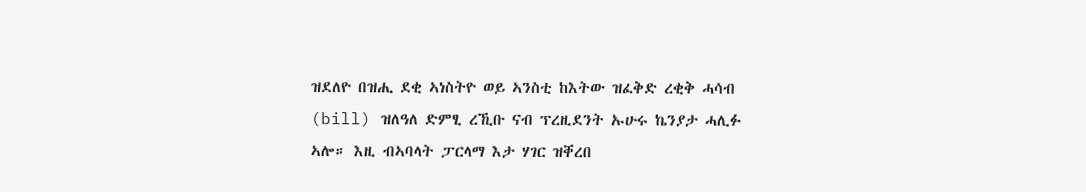ዝደለዮ በዝሒ ደቂ ኣነስትዮ ወይ ኣንስቲ ከእትው ዝፈቅድ ረቂቅ ሓሳብ (bill) ዝለዓለ ድምፂ ረኺቡ ናብ ፕረዚደንት ኡሁሩ ኬንያታ ሓሊፉ ኣሎ። እዚ ብኣባላት ፓርላማ እታ ሃገር ዝቐረበ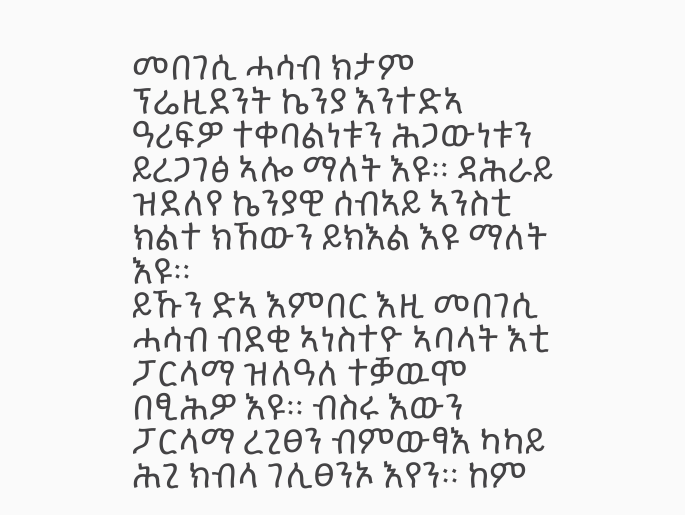መበገሲ ሓሳብ ክታም ፕሬዚደንት ኬንያ እንተድኣ ዓሪፍዎ ተቀባልነቱን ሕጋውነቱን ይረጋገፅ ኣሎ ማለት እዩ። ዳሕራይ ዝደለየ ኬንያዊ ሰብኣይ ኣንስቲ ክልተ ክኸውን ይክእል እዩ ማለት እዩ።
ይኹን ድኣ እምበር እዚ መበገሲ ሓሳብ ብደቂ ኣነስተዮ ኣባላት እቲ ፓርላማ ዝለዓለ ተቓዉሞ በፂሕዎ እዩ። ብስሩ እውን ፓርላማ ረጊፀን ብምውፃእ ካካይ ሕጊ ክብላ ገሊፀንኦ እየን። ከም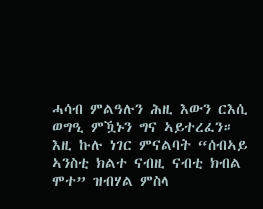ሓሳብ ምልዓሉን ሕዚ እውን ርእሲ ወግዒ ምዃኑን ግና ኣይተረፈን።
እዚ ኩሉ ነገር ምናልባት “ሰብኣይ ኣንስቲ ክልተ ናብዚ ናብቲ ክብል ሞተ” ዝብሃል ምስላ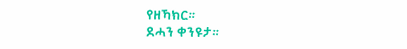የዘኻክር።
ደሓን ቀንዩታ።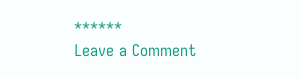******
Leave a Comment